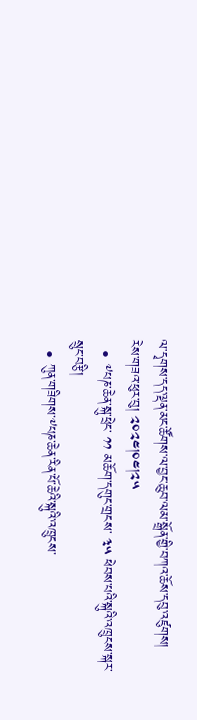ལ་དྭགས་དད་ལྡན་མང་ཚོགས་ལ་བྱང་ཆུབ་ལམ་སྒྲོན་གྱི་བཀའ་ཆོས་དབུ་འཛུགས།
རེས་གཟའ་ཕུར་བུ། ༢༠༢༤།༠༤།༢༥
  • ༸པཎ་ཆེན་སྐུ་ཕྲེང་ ༡༡ མཆོག་དགུང་གྲངས་ ༣༥ ཕེབས་པའི་སྐུའི་འཁྲུངས་སྐར་སྲུང་བརྩི།
  • ཀུན་གཟིགས་༸པཎ་ཆེན་རིན་པོ་ཆེའི་སྐུའི་འཁྲུངས་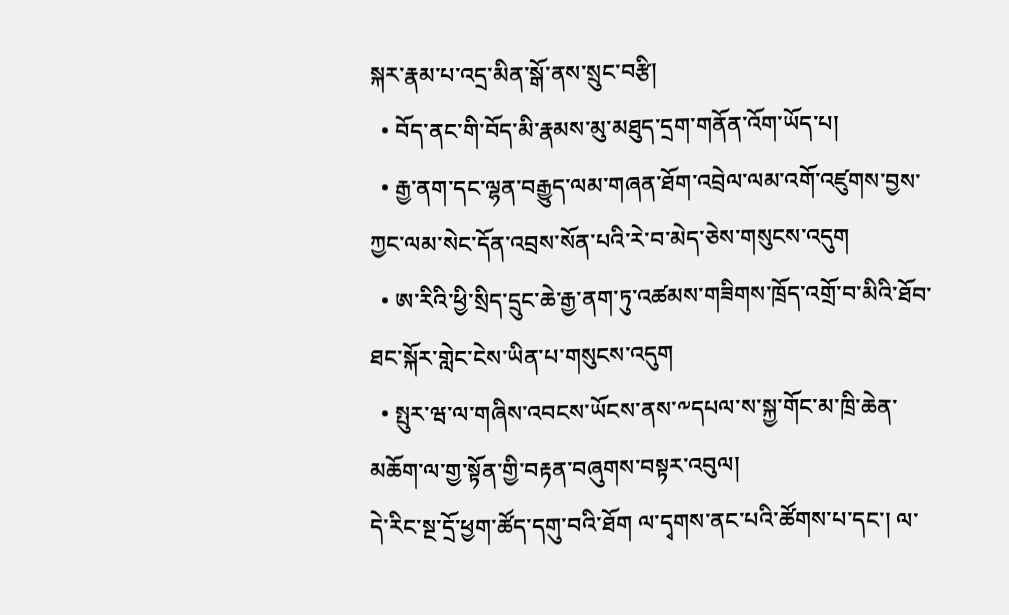སྐར་རྣམ་པ་འདྲ་མིན་སྒོ་ནས་སྲུང་བརྩི།
  • བོད་ནང་གི་བོད་མི་རྣམས་མུ་མཐུད་དྲག་གནོན་འོག་ཡོད་པ།
  • རྒྱ་ནག་དང་ལྷན་བརྒྱུད་ལམ་གཞན་ཐོག་འབྲེལ་ལམ་འགོ་འཛུགས་བྱས་ཀྱང་ལམ་སེང་དོན་འབྲས་སོན་པའི་རེ་བ་མེད་ཅེས་གསུངས་འདུག
  • ཨ་རིའི་ཕྱི་སྲིད་དྲུང་ཆེ་རྒྱ་ནག་ཏུ་འཚམས་གཟིགས་ཁྲོད་འགྲོ་བ་མིའི་ཐོབ་ཐང་སྐོར་གླེང་ངེས་ཡིན་པ་གསུངས་འདུག
  • སྤུར་ཝ་ལ་གཞིས་འབངས་ཡོངས་ནས་༸དཔལ་ས་སྐྱ་གོང་མ་ཁྲི་ཆེན་མཆོག་ལ་གྱ་སྟོན་གྱི་བརྟན་བཞུགས་བསྟར་འབུལ།
དེ་རིང་སྔ་དྲོ་ཕྱག་ཚོད་དགུ་བའི་ཐོག ལ་དྭགས་ནང་པའི་ཚོགས་པ་དང་། ལ་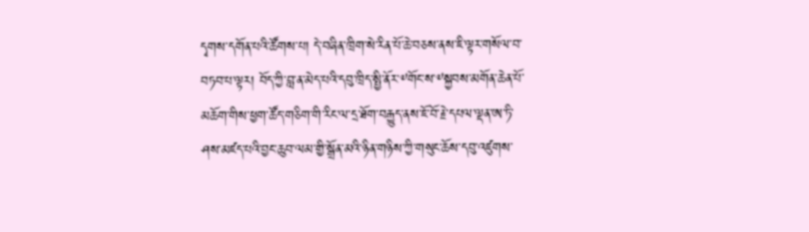དྭགས་དགོན་པའི་ཚོགས་པ། དེ་བཞིན་ཁྲིག་སེ་རིན་པོ་ཆེ་བཅས་ནས་ཇི་ལྟར་གསོལ་བ་བཏབ་པ་ལྟར། བོད་ཀྱི་བླ་ན་མེད་པའི་དབུ་ཁྲིད་སྤྱི་ནོར་༸གོང་ས་༸སྐྱབས་མགོན་ཆེན་པོ་མཆོག་གིས་ཕྱག་ཚོད་གཅིག་གི་རིང་ལ་དྲ་ཐོག་བརྒྱུད་ནས་ཇོ་བོ་རྗེ་དཔལ་ལྡན་ཨ་ཏི་ཤས་མཛད་པའི་བྱང་ཆུབ་ལམ་གྱི་སྒྲོན་མའི་ཉིན་གཉིས་ཀྱི་གསུང་ཆོས་དབུ་འཛུགས་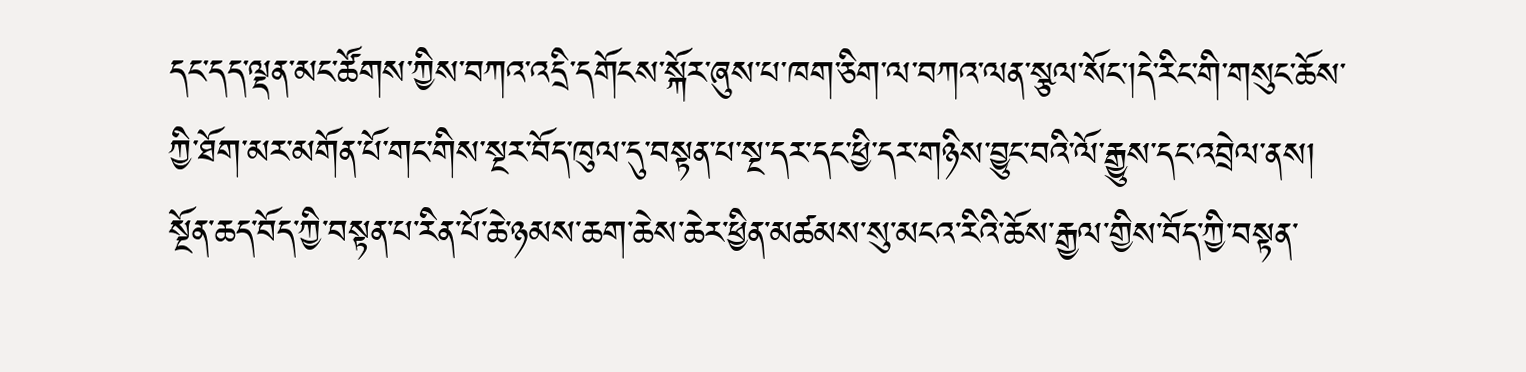དང་དད་ལྡན་མང་ཚོགས་ཀྱིས་བཀའ་འདྲི་དགོངས་སྐོར་ཞུས་པ་ཁག་ཅིག་ལ་བཀའ་ལན་སྩལ་སོང་།དེ་རིང་གི་གསུང་ཆོས་ཀྱི་ཐོག་མར་མགོན་པོ་གང་གིས་སྔར་བོད་ཁུལ་དུ་བསྟན་པ་སྔ་དར་དང་ཕྱི་དར་གཉིས་བྱུང་བའི་ལོ་རྒྱུས་དང་འབྲེལ་ནས།  སྔོན་ཆད་བོད་ཀྱི་བསྟན་པ་རིན་པོ་ཆེ་ཉམས་ཆག་ཆེས་ཆེར་ཕྱིན་མཚམས་སུ་མངའ་རིའི་ཆོས་རྒྱལ་གྱིས་བོད་ཀྱི་བསྟན་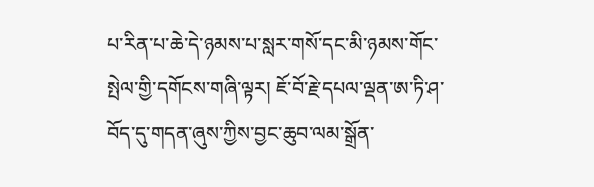པ་རིན་པ་ཆེ་དེ་ཉམས་པ་སླར་གསོ་དང་མི་ཉམས་གོང་སྤེལ་གྱི་དགོངས་གཞི་ལྟར། ཇོ་བོ་རྗེ་དཔལ་ལྡན་ཨ་ཏི་ཤ་བོད་དུ་གདན་ཞུས་ཀྱིས་བྱང་ཆུབ་ལམ་སྒྲོན་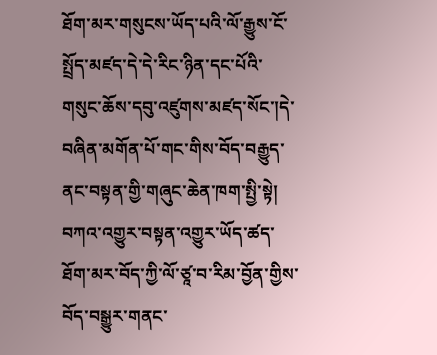ཐོག་མར་གསུངས་ཡོད་པའི་ལོ་རྒྱུས་ངོ་སྤྲོད་མཛད་དེ་དེ་རིང་ཉིན་དང་པོའི་གསུང་ཆོས་དབུ་འཛུགས་མཛད་སོང་།དེ་བཞིན་མགོན་པོ་གང་གིས་བོད་བརྒྱུད་ནང་བསྟན་གྱི་གཞུང་ཆེན་ཁག་སྤྱི་སྟེ། བཀའ་འགྱུར་བསྟན་འགྱུར་ཡོད་ཚད་ཐོག་མར་བོད་ཀྱི་ལོ་ཙཱ་བ་རིམ་བྱོན་གྱིས་བོད་བསྒྱུར་གནང་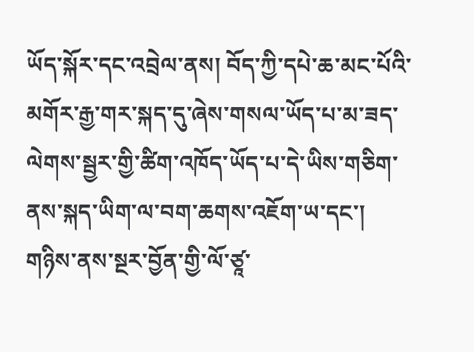ཡོད་སྐོར་དང་འབྲེལ་ནས། བོད་ཀྱི་དཔེ་ཆ་མང་པོའི་མགོར་རྒྱ་གར་སྐད་དུ་ཞེས་གསལ་ཡོད་པ་མ་ཟད་ལེགས་སྦྱར་གྱི་ཚིག་འཁོད་ཡོད་པ་དེ་ཡིས་གཅིག་ནས་སྐད་ཡིག་ལ་བག་ཆགས་འཇོག་ཡ་དང་། གཉིས་ནས་སྔར་བྱོན་གྱི་ལོ་ཙཱ་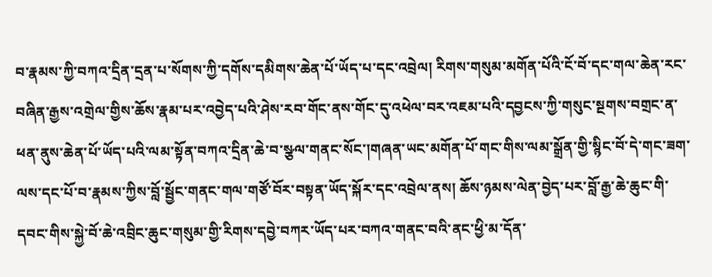བ་རྣམས་ཀྱི་བཀའ་དྲིན་དྲན་པ་སོགས་ཀྱི་དགོས་དམིགས་ཆེན་པོ་ཡོད་པ་དང་འབྲེལ། རིགས་གསུམ་མགོན་པོའི་ངོ་བོ་དང་གལ་ཆེན་རང་བཞིན་རྒྱས་འགྲེལ་གྱིས་ཆོས་རྣམ་པར་འབྱེད་པའི་ཤེས་རབ་གོང་ནས་གོང་དུ་འཕེལ་བར་འཇམ་པའི་དབྱངས་ཀྱི་གསུང་སྔགས་བགྲང་ན་ཕན་ནུས་ཆེན་པོ་ཡོད་པའི་ལམ་སྟོན་བཀའ་དྲིན་ཆེ་བ་སྩལ་གནང་སོང་།གཞན་ཡང་མགོན་པོ་གང་གིས་ལམ་སྒྲོན་གྱི་སྙིང་བོ་དེ་གང་ཟག་ལས་དང་པོ་བ་རྣམས་ཀྱིས་བློ་སྦྱོང་གནང་གལ་གཙོ་བོར་བསྟན་ཡོད་སྐོར་དང་འབྲེལ་ནས། ཆོས་ཉམས་ལེན་བྱེད་པར་བློ་རྒྱ་ཆེ་ཆུང་གི་དབང་གིས་སྐྱེ་བོ་ཆེ་འབྲིང་ཆུང་གསུམ་གྱི་རིགས་དབྱེ་བཀར་ཡོད་པར་བཀའ་གནང་བའི་ནང་ཕྱི་མ་དོན་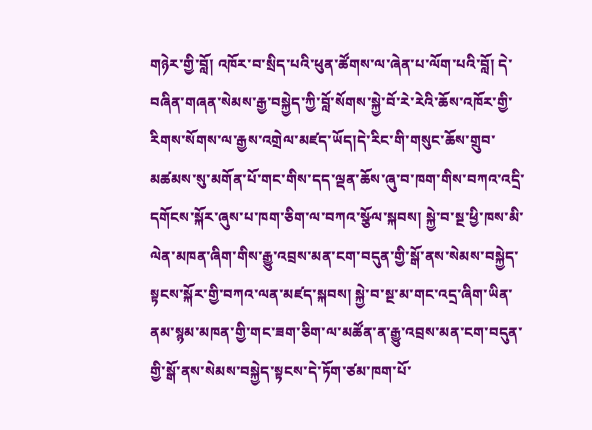གཉེར་གྱི་བློ། འཁོར་བ་སྲིད་པའི་ཕུན་ཚོགས་ལ་ཞེན་པ་ལོག་པའི་བློ། དེ་བཞིན་གཞན་སེམས་རྒྱ་བསྐྱེད་ཀྱི་བློ་སོགས་སྐྱེ་བོ་རེ་རེའི་ཆོས་འཁོར་གྱི་རིགས་སོགས་ལ་རྒྱས་འགྲེལ་མཛད་ཡོད།དེ་རིང་གི་གསུང་ཆོས་གྲུབ་མཚམས་སུ་མགོན་པོ་གང་གིས་དད་ལྡན་ཆོས་ཞུ་བ་ཁག་གིས་བཀའ་འདྲི་དགོངས་སྐོར་ཞུས་པ་ཁག་ཅིག་ལ་བཀའ་སྩོལ་སྐབས། སྐྱེ་བ་སྔ་ཕྱི་ཁས་མི་ལེན་མཁན་ཞིག་གིས་རྒྱུ་འབྲས་མན་ངག་བདུན་གྱི་སྒོ་ནས་སེམས་བསྐྱེད་སྟངས་སྐོར་གྱི་བཀའ་ལན་མཛད་སྐབས། སྐྱེ་བ་སྔ་མ་གང་འདྲ་ཞིག་ཡིན་ནམ་སྙམ་མཁན་གྱི་གང་ཟག་ཅིག་ལ་མཚོན་ན་རྒྱུ་འབྲས་མན་ངག་བདུན་གྱི་སྒོ་ནས་སེམས་བསྐྱེད་སྟངས་དེ་ཏོག་ཙམ་ཁག་པོ་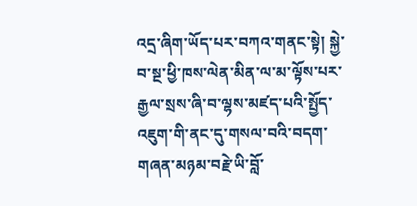འདྲ་ཞིག་ཡོད་པར་བཀའ་གནང་སྟེ། སྐྱེ་བ་སྔ་ཕྱི་ཁས་ལེན་མིན་ལ་མ་ལྟོས་པར་རྒྱལ་སྲས་ཞི་བ་ལྷས་མཛད་པའི་སྤྱོད་འཇུག་གི་ནང་དུ་གསལ་བའི་བདག་གཞན་མཉམ་བརྗེ་ཡི་བློ་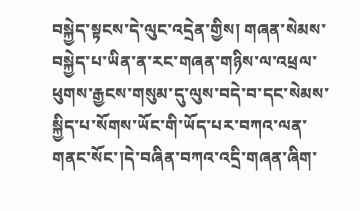བསྐྱེད་སྟངས་དེ་ལུང་འདྲེན་གྱིས། གཞན་སེམས་བསྐྱེད་པ་ཡིན་ན་རང་གཞན་གཉིས་ལ་འཕྲལ་ཕུགས་རྒྱངས་གསུམ་དུ་ལུས་བདེ་བ་དང་སེམས་སྐྱིད་པ་སོགས་ཡོང་གི་ཡོད་པར་བཀའ་ལན་གནང་སོང་།དེ་བཞིན་བཀའ་འདྲི་གཞན་ཞིག་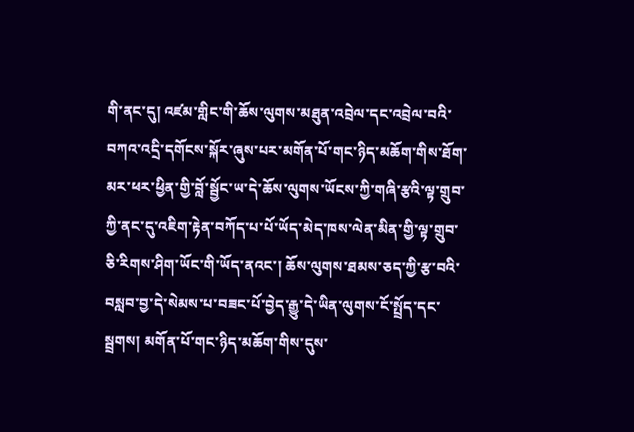གི་ནང་དུ། འཛམ་གླིང་གི་ཆོས་ལུགས་མཐུན་འབྲེལ་དང་འབྲེལ་བའི་བཀའ་འདྲི་དགོངས་སྐོར་ཞུས་པར་མགོན་པོ་གང་ཉིད་མཆོག་གིས་ཐོག་མར་ཕར་ཕྱིན་གྱི་བློ་སྦྱོང་ཡ་དེ་ཆོས་ལུགས་ཡོངས་ཀྱི་གཞི་རྩའི་ལྟ་གྲུབ་ཀྱི་ནང་དུ་འཇིག་རྟེན་བཀོད་པ་པོ་ཡོད་མེད་ཁས་ལེན་མིན་གྱི་ལྟ་གྲུབ་ཅི་རིགས་ཤིག་ཡོང་གི་ཡོད་ནའང་། ཆོས་ལུགས་ཐམས་ཅད་ཀྱི་རྩ་བའི་བསླབ་བྱ་དེ་སེམས་པ་བཟང་པོ་བྱེད་རྒྱུ་དེ་ཡིན་ལུགས་ངོ་སྤྲོད་དང་སྦྲགས། མགོན་པོ་གང་ཉིད་མཆོག་གིས་དུས་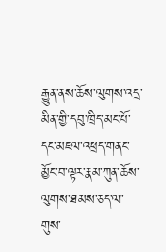རྒྱུན་ནས་ཆོས་ལུགས་འདྲ་མིན་གྱི་དབུ་ཁྲིད་མང་པོ་དང་མཇལ་འཕྲད་གནང་མྱོང་བ་ལྟར་རྣམ་ཀུན་ཆོས་ལུགས་ཐམས་ཅད་ལ་གུས་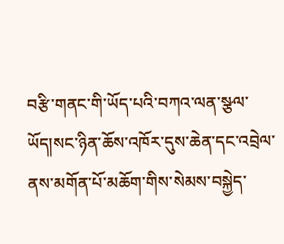བརྩི་གནང་གི་ཡོད་པའི་བཀའ་ལན་སྩལ་ཡོད།སང་ཉིན་ཆོས་འཁོར་དུས་ཆེན་དང་འབྲེལ་ནས་མགོན་པོ་མཆོག་གིས་སེམས་བསྐྱེད་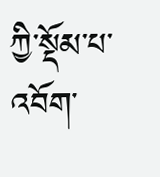ཀྱི་སྡོམ་པ་འབོག་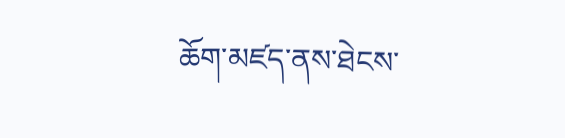ཆོག་མཛད་ནས་ཐེངས་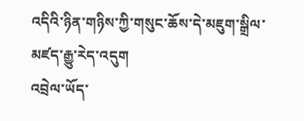འདིའི་ཉིན་གཉིས་ཀྱི་གསུང་ཆོས་དེ་མཇུག་སྒྲིལ་མཛད་རྒྱུ་རེད་འདུག
འབྲེལ་ཡོད་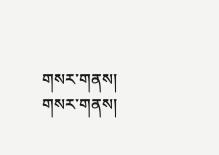གསར་གནས།
གསར་གནས།